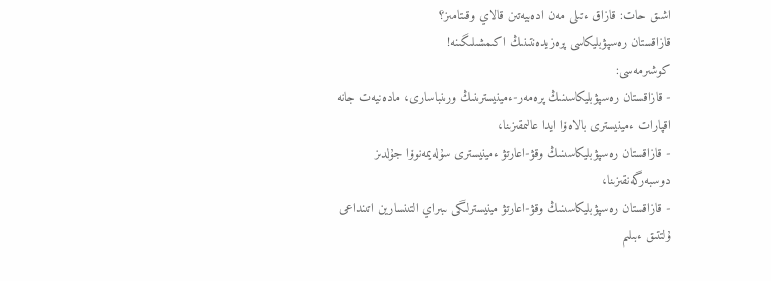اشىق حات: قازاق ءتىلى مەن ادەبيەتىن قالاي وقىتامىز؟
قازاقستان رەسپۋبليكاسى پرەزيدەنتىنىڭ اكىمشىلىگىنە!
كوشىرمەسى:
- قازاقستان رەسپۋبليكاسىنىڭ پرەمەر-ءمينيسترىنىڭ ورىنباسارى، مادەنيەت جانە اقپارات ءمينيسترى بالاەۆا ايدا عالىمقىزىنا،
- قازاقستان رەسپۋبليكاسىنىڭ وقۋ-اعارتۋ ءمينيسترى سۇلەيمەنوۆا جۇلدىز دوسبەرگەنقىزىنا،
- قازاقستان رەسپۋبليكاسىنىڭ وقۋ-اعارتۋ مينيسترلىگى ىبىراي التىنسارين اتىنداعى ۇلتتىق ءبىلىم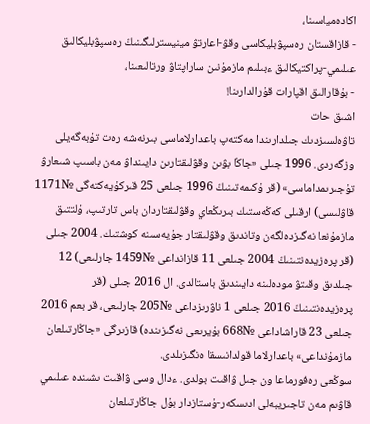اكادەمياسىنا،
- قازاقستان رەسپۋبليكاسى وقۋ-اعارتۋ مينيسترلىگىنىڭ رەسپۋبليكالىق عىلىمي-پراكتيكالىق ءبىلىم مازمۇنىن ساراپتاۋ ورتالىعىنا،
- بۇقارالىق اقپارات قۇرالدارىنا!
اشىق حات
تاۋەلسىزدىك جىلدارىندا مەكتەپ باعدارلاماسى بىرنەشە رەت تۇبەگەيلى وزگەردى. 1996 جىلى «جاڭا بۋىن وقۋلىقتارىن دايىنداۋ مەن باسىپ شىعارۋ تۇجىرىمداماسى» (قر ۇكىمەتىنىڭ 1996 جىلعى 25 قىركۇيەكتەگى №1171 قاۋلىسى) ارقىلى كەڭەستىك بىرىڭعاي وقۋلىقتاردان باس تارتىپ، ۇلتتىق مازمۇنعا نەگىزدەلگەن وتاندىق وقۋلىقتار جۇيەسىنە كوشتىك. 2004 جىلى (قر پرەزيدەنتىنىڭ 2004 جىلعى 11 قازانداعى №1459 جارلىعى) 12 جىلدىق وقىتۋ مودەلىنە دايىندىق باستالدى. ال 2016 جىلى (قر پرەزيدەنتىنىڭ 2016 جىلعى 1 ناۋرىزداعى №205 جارلىعى، قر بعم 2016 جىلعى 23 قاراشاداعى №668 بۇيرىعى نەگىزىندە) قازىرگى «جاڭارتىلعان مازمۇنداعى» باعدارلاما قولدانىسقا ەنگىزىلدى.
سوڭعى رەفورماعا ون جىل ۋاقىت بولدى. ءدال وسى ۋاقىت ىشىندە عىلىمي قاۋىم مەن تاجىريبەلى ادىسكەر-ۇستازدار بۇل جاڭارتىلعان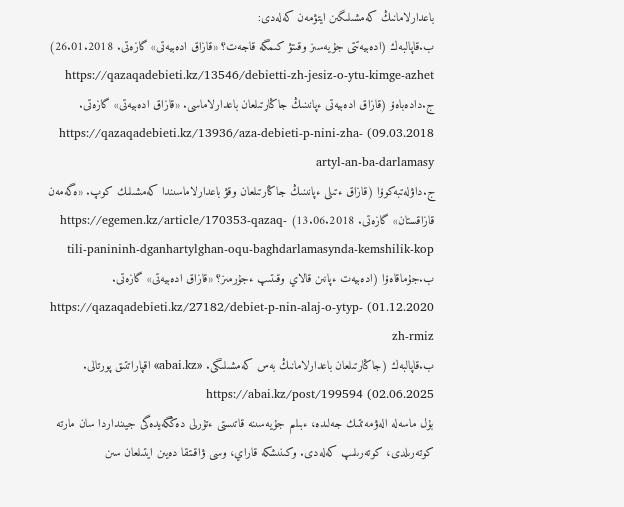باعدارلامانىڭ كەمشىلىگىن ايتۋمەن كەلەدى:
ب.قاپالبەك (ادەبيەتتى جۇيەسىز وقىتۋ كىمگە قاجەت؟ «قازاق ادەبيەتى» گازەتى. 26.01.2018) https://qazaqadebieti.kz/13546/debietti-zh-jesiz-o-ytu-kimge-azhet
ج.دادەباەۆ (قازاق ادەبيەتى ءپانىنىڭ جاڭارتىلعان باعدارلاماسى. «قازاق ادەبيەتى» گازەتى. 09.03.2018) https://qazaqadebieti.kz/13936/aza-debieti-p-nini-zha-artyl-an-ba-darlamasy
ج.داۋلەتبەكوۆا (قازاق ءتىلى ءپانىنىڭ جاڭارتىلعان وقۋ باعدارلاماسىندا كەمشىلىك كوپ. «ەگەمەن قازاقستان» گازەتى. 13.06.2018) https://egemen.kz/article/170353-qazaq-tili-panininh-dganhartylghan-oqu-baghdarlamasynda-kemshilik-kop
ب.جۇماقاەۆا (ادەبيەت ءپانىن قالاي وقىتىپ ءجۇرمىز؟ «قازاق ادەبيەتى» گازەتى. 01.12.2020) https://qazaqadebieti.kz/27182/debiet-p-nin-alaj-o-ytyp-zh-rmiz
ب.قاپالبەك (جاڭارتىلعان باعدارلامانىڭ بەس كەمشىلىگى. «abai.kz» اقپاراتتىق پورتالى. 02.06.2025) https://abai.kz/post/199594
بۇل ماسەلە الەۋمەتتىك جەلىدە، ءبىلىم جۇيەسىنە قاتىستى ءتۇرلى دەڭگەيدەگى جيىنداردا سان مارتە كوتەرىلدى، كوتەرىلىپ كەلەدى. وكىنىشكە قاراي، وسى ۋاقىتقا دەيىن ايتىلعان سىن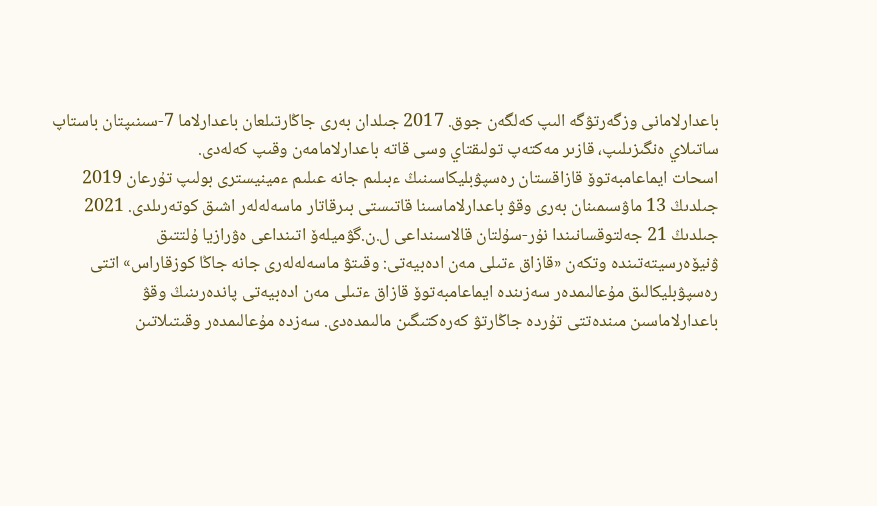باعدارلامانى وزگەرتۋگە الىپ كەلگەن جوق. 2017 جىلدان بەرى جاڭارتىلعان باعدارلاما 7-سىنىپتان باستاپ ساتىلاي ەنگىزىلىپ، قازىر مەكتەپ تولىقتاي وسى قاتە باعدارلامامەن وقىپ كەلەدى.
اسحات ايماعامبەتوۆ قازاقستان رەسپۋبليكاسىنىڭ ءبىلىم جانە عىلىم ءمينيسترى بولىپ تۇرعان 2019 جىلدىڭ 13 ماۋسىمىنان بەرى وقۋ باعدارلاماسىنا قاتىستى بىرقاتار ماسەلەلەر اشىق كوتەرىلدى. 2021 جىلدىڭ 21 جەلتوقسانىندا نۇر-سۇلتان قالاسىنداعى ل.ن.گۋميلەۆ اتىنداعى ەۋرازيا ۇلتتىق ۋنيۆەرسيتەتىندە وتكەن «قازاق ءتىلى مەن ادەبيەتى: وقىتۋ ماسەلەلەرى جانە جاڭا كوزقاراس» اتتى رەسپۋبليكالىق مۇعالىمدەر سەزىندە ايماعامبەتوۆ قازاق ءتىلى مەن ادەبيەتى پاندەرىنىڭ وقۋ باعدارلاماسىن مىندەتتى تۇردە جاڭارتۋ كەرەكتىگىن مالىمدەدى. سەزدە مۇعالىمدەر وقىتىلاتىن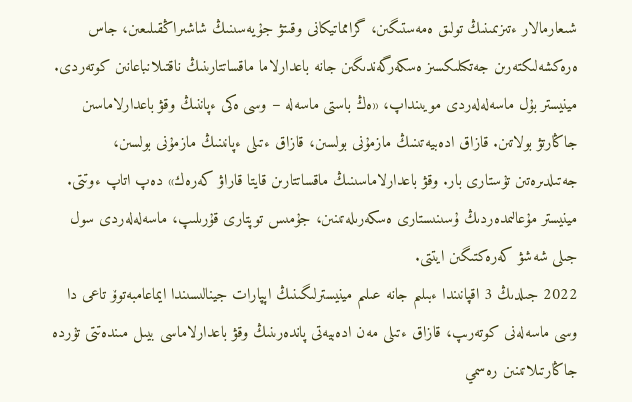شىعارمالار ءتىزىمىنىڭ تولىق ەمەستىگىن، گرامماتيكانى وقىتۋ جۇيەسىنىڭ شاشىراڭقىلىعىن، جاس ەرەكشەلىكتەرىن جەتكىلىكسىز ەسكەرگەندىگىن جانە باعدارلاما ماقساتتارىنىڭ ناقتىلانباعانىن كوتەردى. مينيستر بۇل ماسەلەلەردى مويىنداپ، «ەڭ باستى ماسەلە – وسى ەكى ءپاننىڭ وقۋ باعدارلاماسىن جاڭارتۋ بولاتىن. قازاق ادەبيەتىنىڭ مازمۇنى بولسىن، قازاق ءتىلى ءپانىنىڭ مازمۇنى بولسىن، جەتىلدىرەتىن تۇستارى بار. وقۋ باعدارلاماسىنىڭ ماقساتتارىن قايتا قاراۋ كەرەك» دەپ اتاپ ءوتتى. مينيستر مۇعالىمدەردىڭ ۇسىنىستارى ەسكەرىلەتىنىن، جۇمىس توپتارى قۇرىلىپ، ماسەلەلەردى سول جىلى شەشۋ كەرەكتىگىن ايتتى.
2022 جىلدىڭ 3 اقپانىندا ءبىلىم جانە عىلىم مينيسترلىگىنىڭ اپپارات جينالىسىندا ايماعامبەتوۆ تاعى دا وسى ماسەلەنى كوتەرىپ، قازاق ءتىلى مەن ادەبيەتى پاندەرىنىڭ وقۋ باعدارلاماسى بيىل مىندەتتى تۇردە جاڭارتىلاتىنىن رەسمي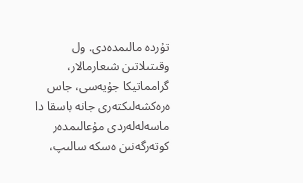تۇردە مالىمدەدى. ول وقىتىلاتىن شىعارمالار، گرامماتيكا جۇيەسى، جاس ەرەكشەلىكتەرى جانە باسقا دا ماسەلەلەردى مۇعالىمدەر كوتەرگەنىن ەسكە سالىپ،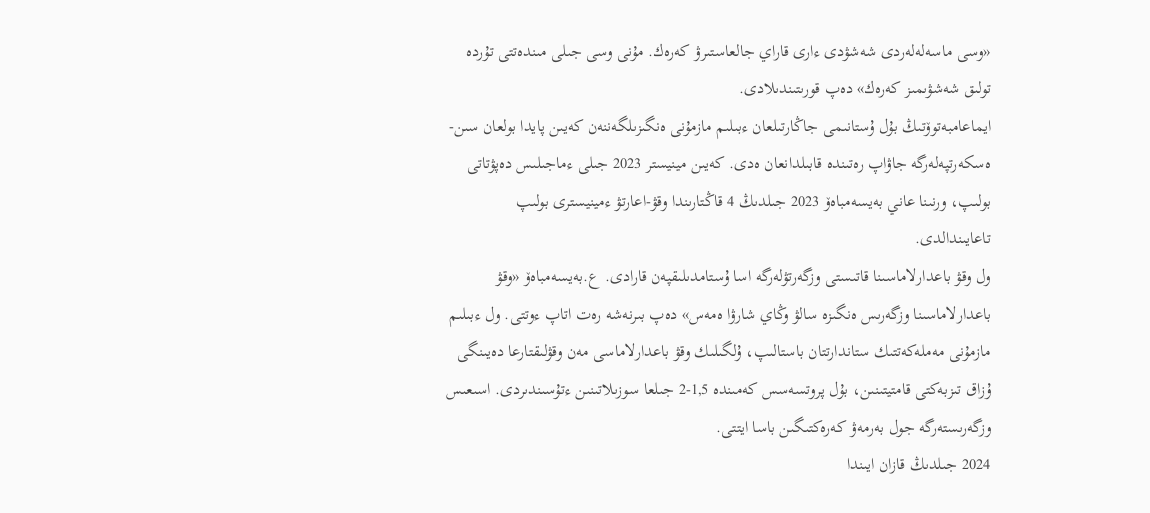«وسى ماسەلەلەردى شەشۋدى ءارى قاراي جالعاستىرۋ كەرەك. مۇنى وسى جىلى مىندەتتى تۇردە تولىق شەشۋىمىز كەرەك» دەپ قورىتىندىلادى.
ايماعامبەتوۆتىڭ بۇل ۇستانىمى جاڭارتىلعان ءبىلىم مازمۇنى ەنگىزىلگەننەن كەيىن پايدا بولعان سىن-ەسكەرتپەلەرگە جاۋاپ رەتىندە قابىلدانعان ەدى. كەيىن مينيستر 2023 جىلى ءماجىلىس دەپۋتاتى بولىپ، ورنىنا عاني بەيسەمباەۆ 2023 جىلدىڭ 4 قاڭتارىندا وقۋ-اعارتۋ ءمينيسترى بولىپ تاعايىندالدى.
ول وقۋ باعدارلاماسىنا قاتىستى وزگەرتۋلەرگە اسا ۇستامدىلىقپەن قارادى. ع.بەيسەمباەۆ «وقۋ باعدارلاماسىنا وزگەرىس ەنگىزە سالۋ وڭاي شارۋا ەمەس» دەپ بىرنەشە رەت اتاپ ءوتتى. ول ءبىلىم مازمۇنى مەملەكەتتىك ستاندارتتان باستالىپ، ۇلگىلىك وقۋ باعدارلاماسى مەن وقۋلىقتارعا دەيىنگى ۇزاق تىزبەكتى قامتيتىنىن، بۇل پروتسەسس كەمىندە 1,5-2 جىلعا سوزىلاتىنىن ءتۇسىندىردى. اسىعىس وزگەرىستەرگە جول بەرمەۋ كەرەكتىگىن باسا ايتتى.
2024 جىلدىڭ قازان ايىندا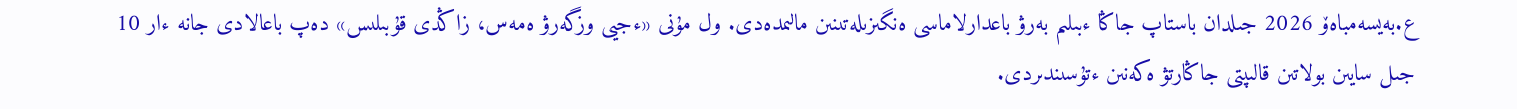ع.بەيسەمباەۆ 2026 جىلدان باستاپ جاڭا ءبىلىم بەرۋ باعدارلاماسى ەنگىزىلەتىنىن مالىمدەدى. ول مۇنى «ءجيى وزگەرۋ ەمەس، زاڭدى قۇبىلىس» دەپ باعالادى جانە ءار 10 جىل سايىن بولاتىن قالىپتى جاڭارتۋ ەكەنىن ءتۇسىندىردى.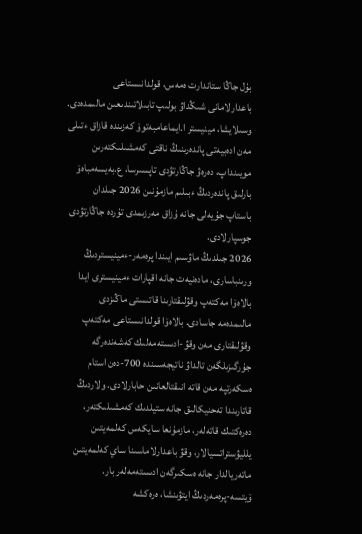بۇل جاڭا ستاندارت ەمەس، قولدانىستاعى باعدارلامانى شىڭداۋ بولىپ تابىلاتىندىعىن مالىمدەدى.
وسىلايشا، مينيستر ا.ايماعامبەتوۆ كەزىندە قازاق ءتىلى مەن ادەبيەتى پاندەرىنىڭ ناقتى كەمشىلىكتەرىن مويىنداپ، دەرەۋ جاڭارتۋدى تاپسىرسا، ع.بەيسەمباەۆ بارلىق پاندەردىڭ ءبىلىم مازمۇنىن 2026 جىلدان باستاپ جۇيەلى جانە ۇزاق مەرزىمدى تۇردە جاڭارتۋدى جوسپارلادى.
2026 جىلدىڭ ماۋسىم ايىندا پرەمەر-ءمينيستردىڭ ورىنباسارى، مادەنيەت جانە اقپارات ءمينيسترى ايدا بالاەۆا مەكتەپ وقۋلىقتارىنا قاتىستى ماڭىزدى مالىمدەمە جاسادى. بالاەۆا قولدانىستاعى مەكتەپ وقۋلىقتارى مەن وقۋ-ادىستەمەلىك كەشەندەرگە جۇرگىزىلگەن تالداۋ ناتيجەسىندە 700-دەن استام ەسكەرتپە مەن قاتە انىقتالعانىن حابارلادى. ولاردىڭ قاتارىندا تەحنيكالىق جانە ستيلدىك كەمشىلىكتەر، دەرەكتىك قاتەلەر، مازمۇنعا سايكەس كەلمەيتىن يلليۋستراتسيالار، وقۋ باعدارلاماسىنا ساي كەلمەيتىن ماتەريالدار جانە ەسكىرگەن ادىستەمەلەر بار.
ۆيتسە-پرەمەردىڭ ايتۋىنشا، ەرەكشە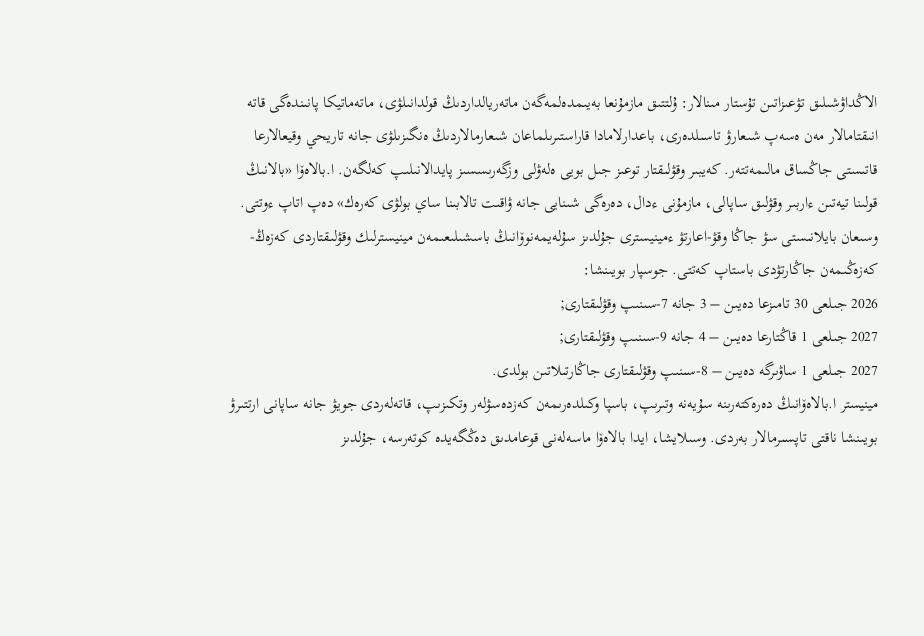الاڭداۋشىلىق تۋعىزاتىن تۇستار مىنالار: ۇلتتىق مازمۇنعا بەيىمدەلمەگەن ماتەريالداردىڭ قولدانىلۋى، ماتەماتيكا پانىندەگى قاتە انىقتامالار مەن ەسەپ شىعارۋ تاسىلدەرى، باعدارلامادا قاراستىرىلماعان شىعارمالاردىڭ ەنگىزىلۋى جانە تاريحي وقيعالارعا قاتىستى جاڭساق مالىمەتتەر. كەيبىر وقۋلىقتار توعىز جىل بويى ەلەۋلى وزگەرىسسىز پايدالانىلىپ كەلگەن. ا.بالاەۆا «بالانىڭ قولىنا تيەتىن ءاربىر وقۋلىق ساپالى، مازمۇنى ءدال، دەرەگى شىنايى جانە ۋاقىت تالابىنا ساي بولۋى كەرەك» دەپ اتاپ ءوتتى.
وسىعان بايلانىستى سۋ جاڭا وقۋ-اعارتۋ ءمينيسترى جۇلدىز سۇلەيمەنوۆانىڭ باسشىلىعىمەن مينيسترلىك وقۋلىقتاردى كەزەڭ-كەزەڭىمەن جاڭارتۋدى باستاپ كەتتى. جوسپار بويىنشا:
2026 جىلعى 30 تامىزعا دەيىن – 3 جانە 7-سىنىپ وقۋلىقتارى;
2027 جىلعى 1 قاڭتارعا دەيىن – 4 جانە 9-سىنىپ وقۋلىقتارى;
2027 جىلعى 1 ساۋىرگە دەيىن – 8-سىنىپ وقۋلىقتارى جاڭارتىلاتىن بولدى.
مينيستر ا.بالاەۆانىڭ دەرەكتەرىنە سۇيەنە وتىرىپ، باسپا وكىلدەرىمەن كەزدەسۋلەر وتكىزىپ، قاتەلەردى جويۋ جانە ساپانى ارتتىرۋ بويىنشا ناقتى تاپسىرمالار بەردى. وسىلايشا، ايدا بالاەۆا ماسەلەنى قوعامدىق دەڭگەيدە كوتەرسە، جۇلدىز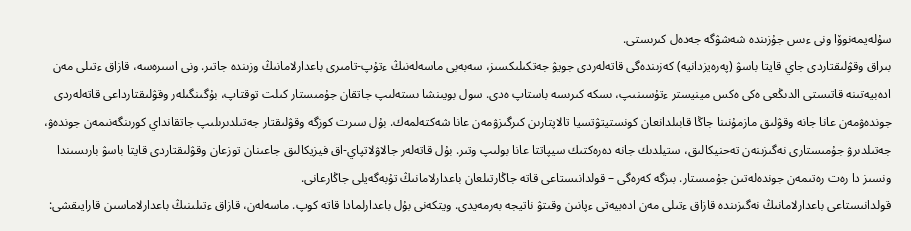سۇلەيمەنوۆا ونى ءىس جۇزىندە شەشۋگە جەدەل كىرىستى.
بىراق وقۋلىقتاردى جاي قايتا باسۋ (پەرەيزدانيە) كەزىندەگى قاتەلەردى جويۋ جەتكىلىكسىز، سەبەبى ماسەلەنىڭ ءتۇپ-تامىرى باعدارلامانىڭ وزىندە جاتىر. ونى اسىرەسە، قازاق ءتىلى مەن ادەبيەتىنە قاتىستى الدىڭعى ەكى ەكس مينيستر ءتۇسىنىپ، ىسكە كىرىسە باستاپ ەدى. سول بويىنشا ىستەلىپ جاتقان جۇمىستار كىلت توقتاپ، بۇگىنگىلەر وقۋلىقتارداعى قاتەلەردى جوندەۋمەن عانا جانە وقۋلىق مازمۇنىنا جاڭا قابىلدانعان كونستيتۋتسيا تالاپتارىن كىرگىزۋمەن عانا شەكتەلمەك. بۇل سىرت كوزگە وقۋلىقتار جەتىلدىرىلىپ جاتقانداي كورىنگەنىمەن جوندەۋ، جەتىلدىرۋ جۇمىستارى نەگىزىنەن تەحنيكالىق، ستيلدىك جانە دەرەكتىك سيپاتتا عانا بولىپ وتىر. بۇل قاتەلەر جالاۋلاتپاي-اق فيزيكالىق جاعىنان توزعان وقۋلىقتاردى قايتا باسۋ بارىسىندا ونسىز دا رەت رەتىمەن جوندەلەتىن جۇمىستار. بىزگە كەرەگى – قولدانىستاعى قاتە جاڭارتىلعان باعدارلامانىڭ تۇبەگەيلى جاڭارعانى.
قولدانىستاعى باعدارلامانىڭ نەگىزىندە قازاق ءتىلى مەن ادەبيەتى ءپانىن وقىتۋ ناتيجە بەرمەيدى. ويتكەنى بۇل باعدارلمادا قاتە كوپ. ماسەلەن، قازاق ءتىلىنىڭ باعدارلاماسىن قارايىقشى: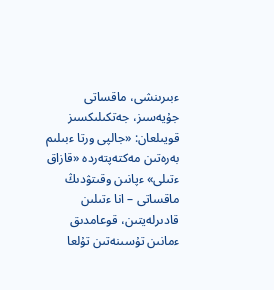ءبىرىنشى، ماقساتى جۇيەسىز، جەتكىلىكسىز قويىلعان: «جالپى ورتا ءبىلىم بەرەتىن مەكتەپتەردە «قازاق ءتىلى» ءپانىن وقىتۋدىڭ ماقساتى – انا ءتىلىن قادىرلەيتىن، قوعامدىق ءمانىن تۇسىنەتىن تۇلعا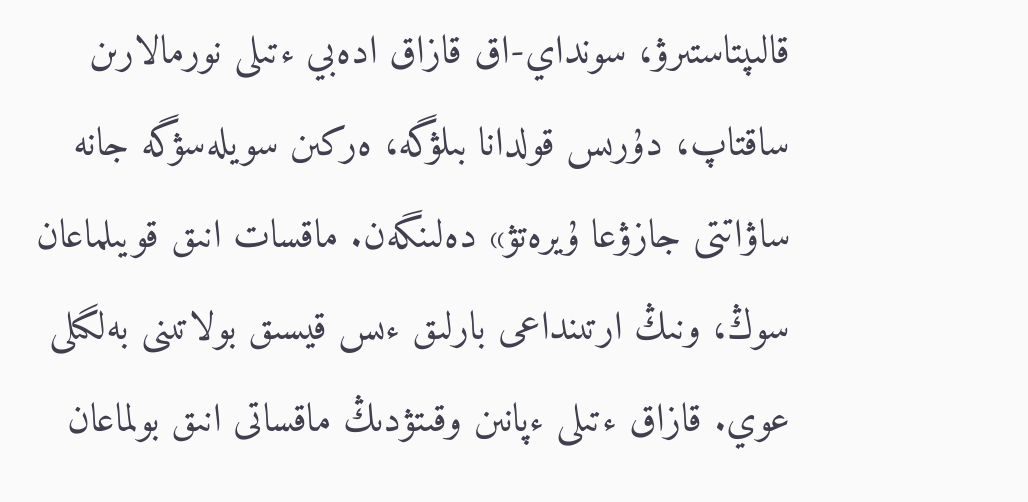قالىپتاستىرۋ، سونداي-اق قازاق ادەبي ءتىلى نورمالارىن ساقتاپ، دۇرىس قولدانا بىلۋگە، ەركىن سويلەسۋگە جانە ساۋاتتى جازۋعا ۇيرەتۋ» دەلىنگەن. ماقسات انىق قويىلماعان سوڭ، ونىڭ ارتىنداعى بارلىق ءىس قيسىق بولاتىنى بەلگىلى عوي. قازاق ءتىلى ءپانىن وقىتۋدىڭ ماقساتى انىق بولماعان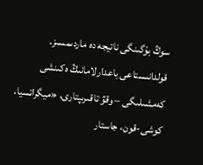سوڭ بۇگىنگى ناتيجە دە ماردىمسىز.
قولدانىستاعى باعدارلامانىڭ ەكىنشى كەمشىلىگى – وقۋ تاقىرىپتارى، «ميگراتسيا، كوشى-قون، جاستار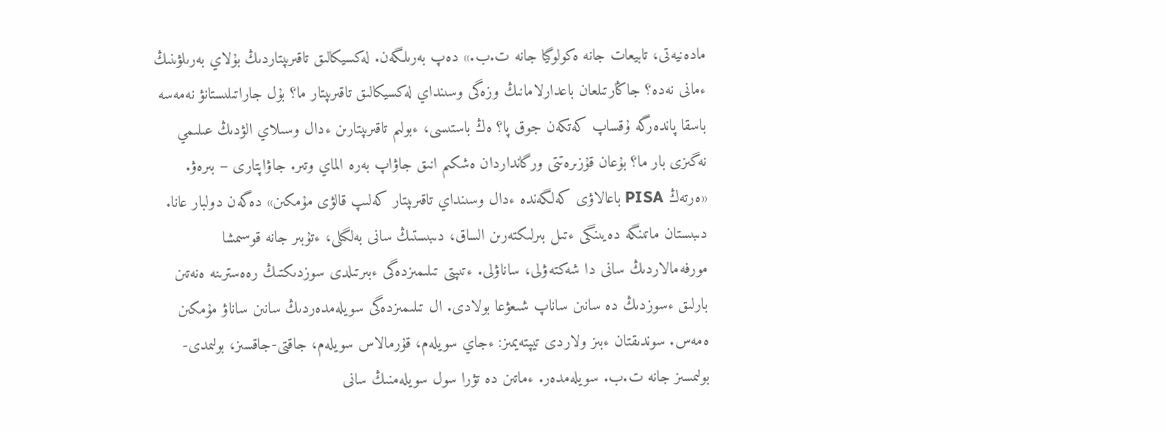مادەنيەتى، تابيعات جانە ەكولوگيا جانە ت.ب.» دەپ بەرىلگەن. لەكسيكالىق تاقىرىپتاردىڭ بۇلاي بەرىلۋىنىڭ ءمانى نەدە؟ جاڭارتىلعان باعدارلامانىڭ وزەگى وسىنداي لەكسيكالىق تاقىرىپتار ما؟ بۇل جاراتىلىستانۋ نەمەسە باسقا پاندەرگە ۇقساپ كەتكەن جوق پا؟ ەڭ باستىسى، ءبولىم تاقىرىپتارىن ءدال وسىلاي الۋدىڭ عىلىمي نەگىزى بار ما؟ بۇعان قۇزىرەتتى ورگانداردان ەشكىم انىق جاۋاپ بەرە الماي وتىر. جاۋاپتارى – بىرەۋ. «ەرتەڭ PISA باعالاۋى كەلگەندە ءدال وسىنداي تاقىرىپتار كەلىپ قالۋى مۇمكىن» دەگەن دولبار عانا.
دىبىستان ماتىنگە دەيىنگى ءتىل بىرلىكتەرىن الساق، دىبىستىڭ سانى بەلگىلى، ءتۇبىر جانە قوسىمشا مورفەمالاردىڭ سانى دا شەكتەۋلى، ساناۋلى. ءتىپتى تىلىمىزدەگى ءبىرتىلدى سوزدىكتىڭ رەەسترىنە ەنەتىن بارلىق ءسوزدىڭ دە سانىن ساناپ شىعۋعا بولادى. ال تىلىمىزدەگى سويلەمدەردىڭ سانىن ساناۋ مۇمكىن ەمەس. سوندىقتان ءبىز ولاردى تيپتەيمىز: ءجاي سويلەم، قۇرمالاس سويلەم، جاقتى-جاقسىز، بولىمدى-بولىمسىز جانە ت.ب. سويلەمدەر. ءماتىن دە تۋرا سول سويلەمنىڭ سانى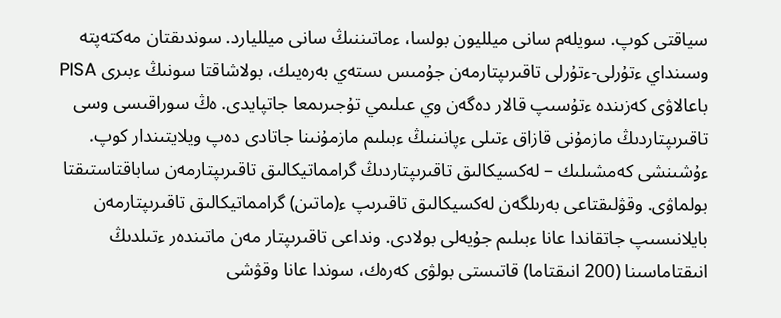سياقتى كوپ. سويلەم سانى ميلليون بولسا، ءماتىننىڭ سانى ميلليارد. سوندىقتان مەكتەپتە وسىنداي ءتۇرلى-ءتۇرلى تاقىرىپتارمەن جۇمىس ىستەي بەرەيىك، بولاشاقتا سونىڭ ءبىرى PISA باعالاۋى كەزىندە ءتۇسىپ قالار دەگەن وي عىلىمي تۇجىرىمعا جاتپايدى. ەڭ سوراقىسى وسى تاقىرىپتاردىڭ مازمۇنى قازاق ءتىلى ءپانىنىڭ ءبىلىم مازمۇنىنا جاتادى دەپ ويلايتىندار كوپ.
ءۇشىنشى كەمشىلىك – لەكسيكالىق تاقىرىپتاردىڭ گرامماتيكالىق تاقىرىپتارمەن ساباقتاستىقتا بولماۋى. وقۋلىقتاعى بەرىلگەن لەكسيكالىق تاقىرىپ ء(ماتىن) گرامماتيكالىق تاقىرىپتارمەن بايلانىسىپ جاتقاندا عانا ءبىلىم جۇيەلى بولادى. ونداعى تاقىرىپتار مەن ماتىندەر ءتىلدىڭ انىقتاماسىنا (200 انىقتاما) قاتىستى بولۋى كەرەك، سوندا عانا وقۋشى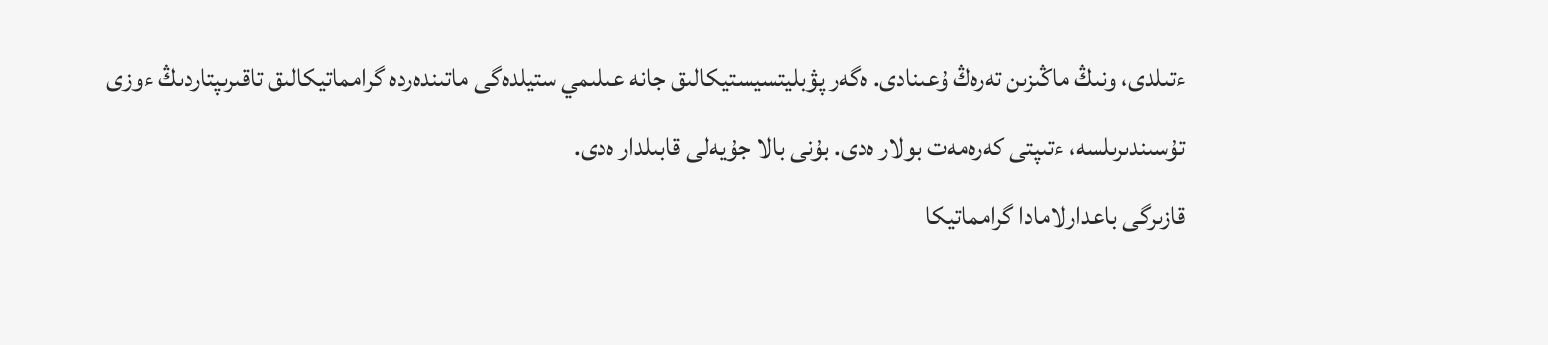ءتىلدى، ونىڭ ماڭىزىن تەرەڭ ۇعىنادى. ەگەر پۋبليتسيستيكالىق جانە عىلىمي ستيلدەگى ماتىندەردە گرامماتيكالىق تاقىرىپتاردىڭ ءوزى تۇسىندىرىلسە، ءتىپتى كەرەمەت بولار ەدى. بۇنى بالا جۇيەلى قابىلدار ەدى.
قازىرگى باعدارلامادا گرامماتيكا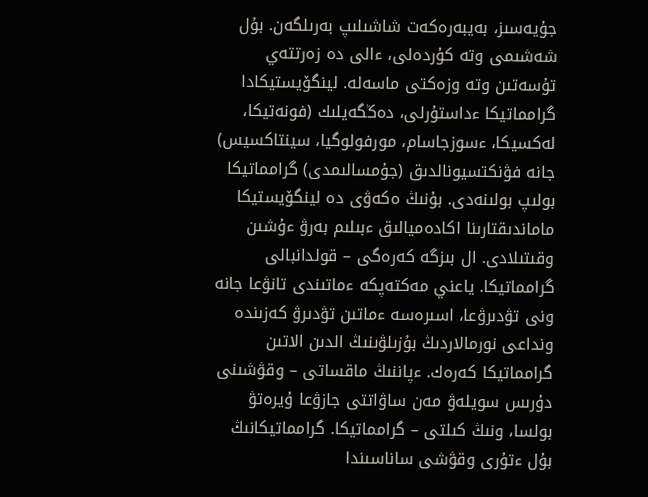جۇيەسىز، بەيبەرەكەت شاشىلىپ بەرىلگەن. بۇل شەشىمى وتە كۇردەلى، ءالى دە زەرتتەي تۇسەتىن وتە وزەكتى ماسەلە. لينگۆيستيكادا گرامماتيكا ءداستۇرلى، دەڭگەيلىك (فونەتيكا، لەكسيكا، ءسوزجاسام، مورفولوگيا، سينتاكسيس) جانە فۋنكتسيونالدىق (جۇمسالىمدى) گرامماتيكا بولىپ بولىنەدى. بۇنىڭ ەكەۋى دە لينگۆيستيكا ماماندىقتارىنا اكادەميالىق ءبىلىم بەرۋ ءۇشىن وقىتىلادى. ال بىزگە كەرەگى – قولدانبالى گرامماتيكا. ياعني مەكتەپكە ءماتىندى تانۋعا جانە ونى تۋدىرۋعا، اسىرەسە ءماتىن تۋدىرۋ كەزىندە ونداعى نورمالاردىڭ بۇزىلۋىنىڭ الدىن الاتىن گرامماتيكا كەرەك. ءپاننىڭ ماقساتى – وقۋشىنى دۇرىس سويلەۋ مەن ساۋاتتى جازۋعا ۇيرەتۋ بولسا، ونىڭ كىلتى – گرامماتيكا. گرامماتيكانىڭ بۇل ءتۇرى وقۋشى ساناسىندا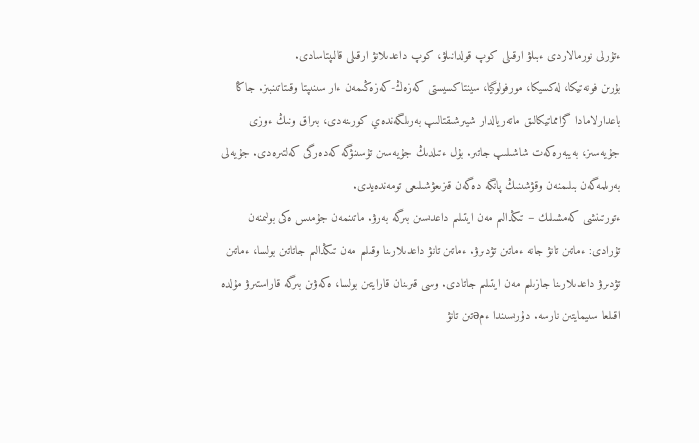ءتۇرلى نورمالاردى ءبىلۋ ارقىلى كوپ قولدانىلۋ، كوپ داعدىلانۋ ارقىلى قالىپتاسادى.
بۇرىن فونەتيكا، لەكسيكا، مورفولوگيا، سينتاكسيستى كەزەڭ-كەزەڭىمەن ءار سىنىپتا وقىتاتىنبىز. جاڭا باعدارلامادا گرامماتيكالىق ماتەريالدار شيىرشىقتالىپ بەرىلگەندەي كورىنەدى، بىراق ونىڭ ءوزى جۇيەسىز، بەيبەرەكەت شاشىلىپ جاتىر. بۇل ءتىلدىڭ جۇيەسىن تۇسىنۋگە كەدەرگى كەلتىرەدى. جۇيەلى بەرىلمەگەن بىلىمنەن وقۋشىنىڭ پانگە دەگەن قىزىعۋشىلىعى تومەندەيدى.
ءتورتىنشى كەمشىلىك – تىڭدالىم مەن ايتىلىم داعدىسىن بىرگە بەرۋ. ماتىنمەن جۇمىس ەكى بولىمنەن تۇرادى: ءماتىن تانۋ جانە ءماتىن تۋدىرۋ. ءماتىن تانۋ داعدىلارىنا وقىلىم مەن تىڭدالىم جاتاتىن بولسا، ءماتىن تۋدىرۋ داعدىلارىنا جازىلىم مەن ايتىلىم جاتادى. وسى قىرىنان قارايتىن بولسا، ەكەۋىن بىرگە قاراستىرۋ مۇلدە اقىلعا سىيمايتىن نارسە. دۇرىسىندا ءمəتىن تانۋ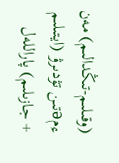(وقىلىم-تىڭدالىم) مەن ءمəتىن تۋدىرۋ (ايتىلىم + جازىلىم) پاراللەل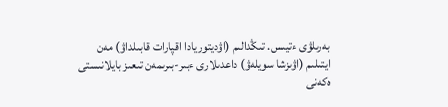بەرىلۋى ءتيىس. تىڭدالىم (اۋديتوريادا اقپارات قابىلداۋ) مەن ايتىلىم (اۋىزشا سويلەۋ) داعدىلارى ءبىر-بىرىمەن تىعىز بايلانىستى ەكەنى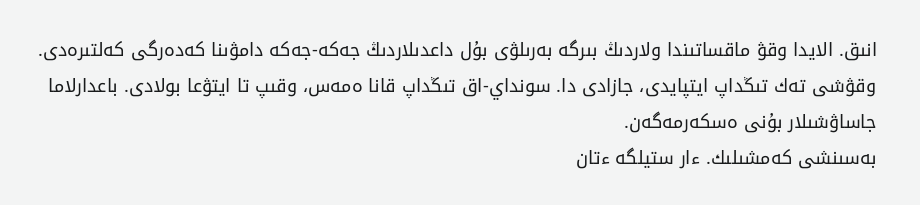انىق. الايدا وقۋ ماقساتىندا ولاردىڭ بىرگە بەرىلۋى بۇل داعدىلاردىڭ جەكە-جەكە دامۋىنا كەدەرگى كەلتىرەدى. وقۋشى تەك تىڭداپ ايتپايدى، جازادى دا. سونداي-اق تىڭداپ قانا ەمەس، وقىپ تا ايتۋعا بولادى. باعدارلاما جاساۋشىلار بۇنى ەسكەرمەگەن.
بەسىنشى كەمشىلىك. ءار ستيلگە ءتان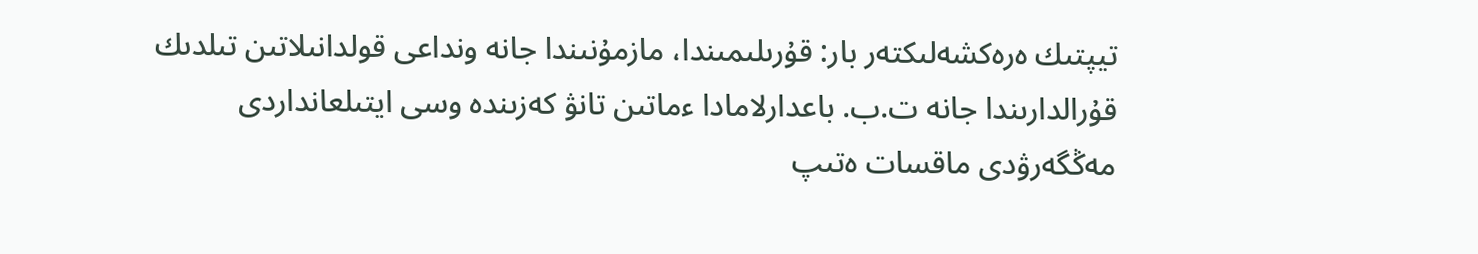تيپتىك ەرەكشەلىكتەر بار: قۇرىلىمىندا، مازمۇنىندا جانە ونداعى قولدانىلاتىن تىلدىك قۇرالدارىندا جانە ت.ب. باعدارلامادا ءماتىن تانۋ كەزىندە وسى ايتىلعانداردى مەڭگەرۋدى ماقسات ەتىپ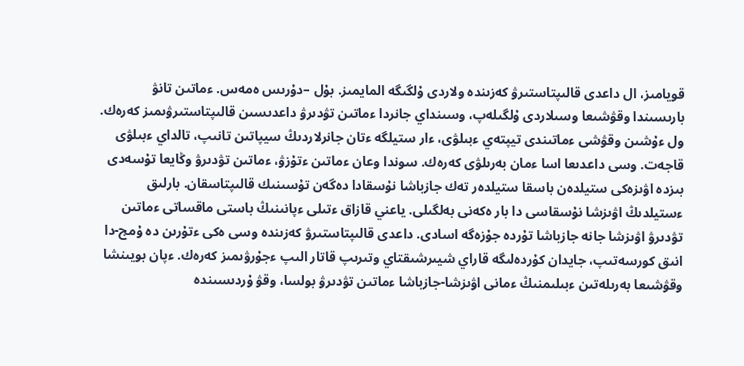قويامىز، ال داعدى قالىپتاستىرۋ كەزىندە ولاردى ۇلگىگە المايمىز. بۇل –دۇرىس ەمەس. ءماتىن تانۋ بارىسىندا وقۋشىعا وسىلاردى ۇلگىلەپ، وسىنداي جانردا ءماتىن تۋدىرۋ داعدىسىن قالىپتاستىرۋىمىز كەرەك. ول ءۇشىن وقۋشى ءماتىندى تيپتەي ءبىلۋى، ءار ستيلگە ءتان جانرلاردىڭ سيپاتىن تانىپ، تالداي ءبىلۋى قاجەت. وسى داعدىعا اسا ءمان بەرىلۋى كەرەك. سوندا وعان ءماتىن ءتۇزۋ، ءماتىن تۋدىرۋ وڭايعا تۇسەدى
بىزدە اۋىزەكى ستيلدەن باسقا ستيلدەر تەك جازباشا نۇسقادا دەگەن تۇسىنىك قالىپتاسقان. بارلىق ءستيلدىڭ اۋىزشا نۇسقاسى دا بار ەكەنى بەلگىلى. ياعني قازاق ءتىلى ءپانىنىڭ باستى ماقساتى ءماتىن تۋدىرۋ اۋىزشا جانە جازباشا تۇردە جۇزەگە اسادى. داعدى قالىپتاستىرۋ كەزىندە وسى ەكى ءتۇرىن دە ۇمج-دا انىق كورسەتىپ، جايدان كۇردەلىگە قاراي شيىرشىقتاي وتىرىپ قاتار الىپ ءجۇرۋىمىز كەرەك. ءپان بويىنشا وقۋشىعا بەرىلەتىن ءبىلىمنىڭ ءمانى اۋىزشا-جازباشا ءماتىن تۋدىرۋ بولسا، وقۋ ۇردىسىندە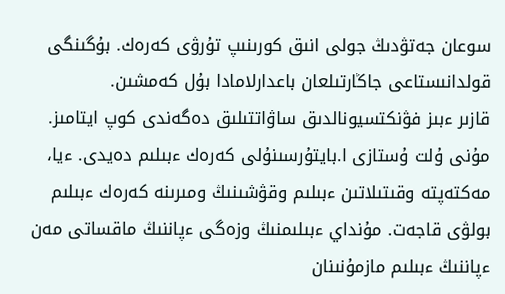سوعان جەتۋدىڭ جولى انىق كورىنىپ تۇرۋى كەرەك. بۇگىنگى قولدانىستاعى جاڭارتىلعان باعدارلامادا بۇل كەمشىن.
قازىر ءبىز فۋنكتسيونالدىق ساۋاتتىلىق دەگەندى كوپ ايتامىز. مۇنى ۇلت ۇستازى ا.بايتۇرسىنۇلى كەرەك ءبىلىم دەيدى. ءيا، مەكتەپتە وقىتىلاتىن ءبىلىم وقۋشىنىڭ ومىرىنە كەرەك ءبىلىم بولۋى قاجەت. مۇنداي ءبىلىمنىڭ وزەگى ءپاننىڭ ماقساتى مەن ءپاننىڭ ءبىلىم مازمۇنىنان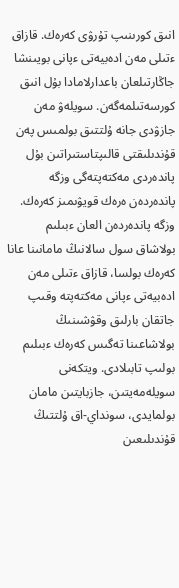انىق كورىنىپ تۇرۋى كەرەك. قازاق ءتىلى مەن ادەبيەتى ءپانى بويىنشا جاڭارتىلعان باعدارلامادا بۇل انىق كورسەتىلمەگەن. سويلەۋ مەن جازۋدى جانە ۇلتتىق بولمىس پەن قۇندىلىقتى قالىپتاستىراتىن بۇل پاندەردى مەكتەپتەگى وزگە پاندەردەن ەرەك قويۋىمىز كەرەك. وزگە پاندەردەن العان ءبىلىم بولاشاق سول سالانىڭ مامانىنا عانا كەرەك بولسا، قازاق ءتىلى مەن ادەبيەتى ءپانى مەكتەپتە وقىپ جاتقان بارلىق وقۋشىنىڭ بولاشاعىنا تەگىس كەرەك ءبىلىم بولىپ تابىلادى. ويتكەنى سويلەمەيتىن، جازبايتىن مامان بولمايدى، سونداي-اق ۇلتتىڭ قۇندىلىعىن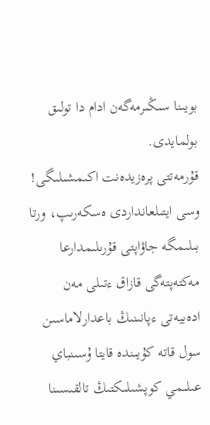بويىنا سىڭىرمەگەن ادام دا تولىق بولمايدى.
قۇرمەتتى پرەزيدەنت اكىمشىلىگى!
وسى ايتىلعانداردى ەسكەرىپ، ورتا بىلىمگە جاۋاپتى قۇرىلىمدارعا مەكتەپتەگى قازاق ءتىلى مەن ادەبيەتى ءپانىنىڭ باعدارلاماسىن سول قاتە كۇيىندە قايتا ۇسىنباي عىلىمي كوپشىلىكتىڭ تالقىسىنا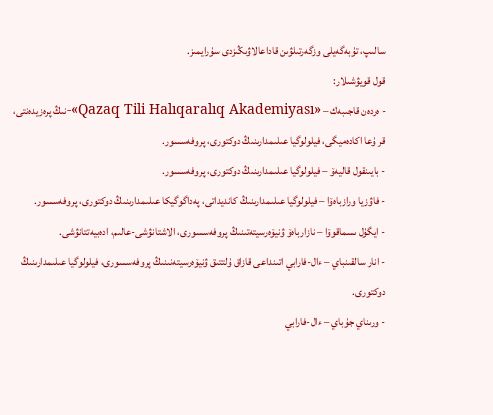سالىپ، تۇبەگەيلى وزگەرتىلۋىن قاداعالاۋىڭىزدى سۇرايمىز.
قول قويۋشىلار:
- ەردەن قاجىبەك – «Qazaq Tili Halıqaralıq Akademiyası»-نىڭ پرەزيدەنتى، قر ۇعا اكادەميگى، فيلولوگيا عىلىمدارىنىڭ دوكتورى، پروفەسسور.
- بايىنقول قاليەۆ – فيلولوگيا عىلىمدارىنىڭ دوكتورى، پروفەسسور.
- فاۋزيا ورازباەۆا – فيلولوگيا عىلىمدارىنىڭ كانديداتى، پەداگوگيكا عىلىمدارىنىڭ دوكتورى، پروفەسسور.
- ايگۇل ىسماقوۆا – نازارباەۆ ۋنيۆەرسيتەتىنىڭ پروفەسسورى، الاشتانۋشى-عالىم، ادەبيەتتانۋشى.
- انار سالقىنباي – ءال-فارابي اتىنداعى قازاق ۇلتتىق ۋنيۆەرسيتەنىنىڭ پروفەسسورى، فيلولوگيا عىلىمدارىنىڭ دوكتورى.
- ورىناي جۇباي – ءال-فارابي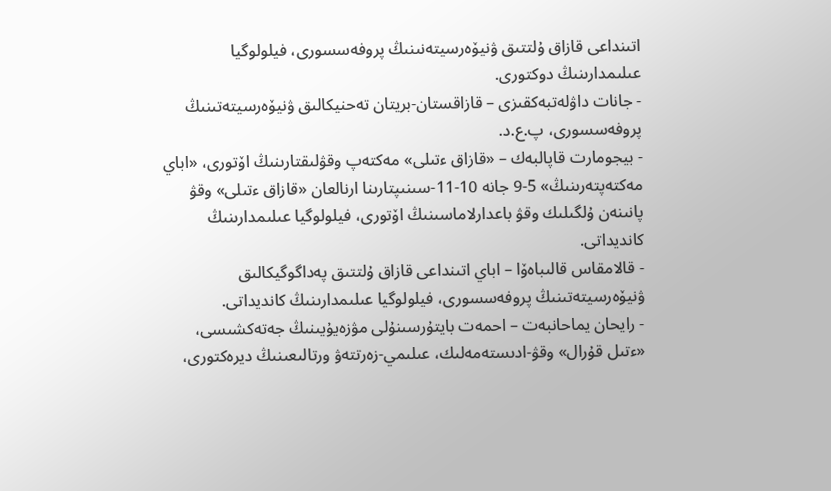اتىنداعى قازاق ۇلتتىق ۋنيۆەرسيتەنىنىڭ پروفەسسورى، فيلولوگيا عىلىمدارىنىڭ دوكتورى.
- جانات داۋلەتبەكقىزى – قازاقستان-بريتان تەحنيكالىق ۋنيۆەرسيتەتىنىڭ پروفەسسورى، پ.ع.د.
- بيجومارت قاپالبەك – «قازاق ءتىلى» مەكتەپ وقۋلىقتارىنىڭ اۆتورى، «اباي مەكتەپتەرىنىڭ» 5-9 جانە 10-11-سىنىپتارىنا ارنالعان «قازاق ءتىلى» وقۋ پانىنەن ۇلگىلىك وقۋ باعدارلاماسىنىڭ اۆتورى، فيلولوگيا عىلىمدارىنىڭ كانديداتى.
- قالامقاس قالىباەۆا – اباي اتىنداعى قازاق ۇلتتىق پەداگوگيكالىق ۋنيۆەرسيتەتىنىڭ پروفەسسورى، فيلولوگيا عىلىمدارىنىڭ كانديداتى.
- رايحان يماحانبەت – احمەت بايتۇرسىنۇلى مۋزەيۇيىنىڭ جەتەكشىسى، «ءتىل قۇرال» وقۋ-ادىستەمەلىك، عىلىمي-زەرتتەۋ ورتالىعىنىڭ ديرەكتورى،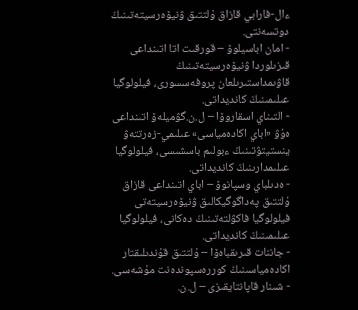ءال-فارابي قازاق ۇلتتىق ۋنيۆەرسيتەتىنىڭ دوتسەنتى.
- امان اباسيلوۆ – قورقىت اتا اتىنداعى قىزىلوردا ۋنيۆەرسيتەتىنىڭ قاۋىمداستىرىلعان پروفەسسورى، فيلولوگيا عىلىمىنىڭ كانديداتى.
- التىناي اسقاروۆا – ل.ن.گۋميلەۆ اتىنداعى ەۇۋ «اباي اكادەمياسى» عىلىمي-زەرتتەۋ ينستيتۋتىنىڭ ءبولىم باسشىسى، فيلولوگيا عىلىمدارىنىڭ كانديداتى.
- ەدىلباي وسپانوۆ – اباي اتىنداعى قازاق ۇلتتىق پەداگوگيكالىق ۋنيۆەرسيتەتى فيلولوگيا فاكۋلتەتىنىڭ دەكانى، فيلولوگيا عىلىمىنىڭ كانديداتى.
- جاننات قىرىقباەۆا – ۇلتتىق قۇندىلىقتار اكادەمياسىنىڭ كوررەسپوندەنت مۇشەسى.
- شىنار قاپانتايقىزى – ل.ن.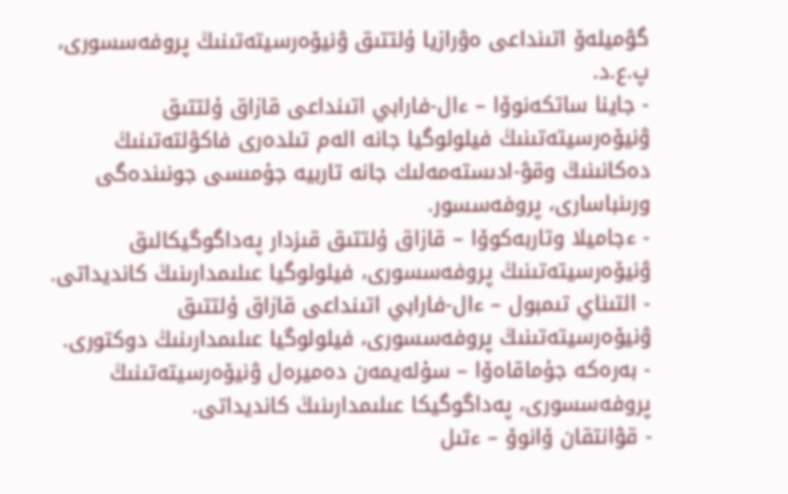گۋميلەۆ اتىنداعى ەۋرازيا ۇلتتىق ۋنيۆەرسيتەتىنىڭ پروفەسسورى، پ.ع.د.
- جاينا ساتكەنوۆا – ءال-فارابي اتىنداعى قازاق ۇلتتىق ۋنيۆەرسيتەتىنىڭ فيلولوگيا جانە الەم تىلدەرى فاكۋلتەتىنىڭ دەكانىنىڭ وقۋ-ادىستەمەلىك جانە تاربيە جۇمىسى جونىندەگى ورىنباسارى، پروفەسسور.
- ءجاميلا وتاربەكوۆا – قازاق ۇلتتىق قىزدار پەداگوگيكالىق ۋنيۆەرسيتەتىنىڭ پروفەسسورى، فيلولوگيا عىلىمدارىنىڭ كانديداتى.
- التىناي تىمبول – ءال-فارابي اتىنداعى قازاق ۇلتتىق ۋنيۆەرسيتەتىنىڭ پروفەسسورى، فيلولوگيا عىلىمدارىنىڭ دوكتورى.
- بەرەكە جۇماقاەۆا – سۇلەيمەن دەميرەل ۋنيۆەرسيتەتىنىڭ پروفەسسورى، پەداگوگيكا عىلىمدارىنىڭ كانديداتى.
- قۋانتقان ۆانوۆ – ءتىل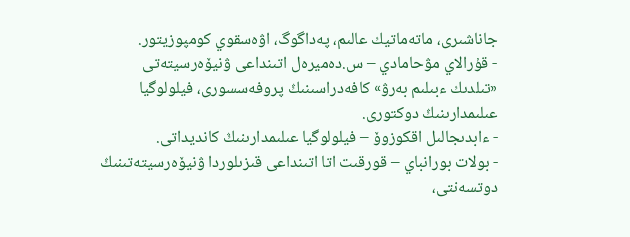جاناشىرى، ماتەماتيك عالىم، پەداگوگ، اۋەسقوي كومپوزيتور.
- قۇرالاي مۋحامادي – س.دەميرەل اتىنداعى ۋنيۆەرسيتەتى «تىلدىك ءبىلىم بەرۋ» كافەدراسىنىڭ پروفەسسورى، فيلولوگيا عىلىمدارىنىڭ دوكتورى.
- ءابدىجالىل اقكوزوۆ – فيلولوگيا عىلىمدارىنىڭ كانديداتى.
- بولات بورانباي – قورقىت اتا اتىنداعى قىزىلوردا ۋنيۆەرسيتەتىنىڭ دوتسەنتى،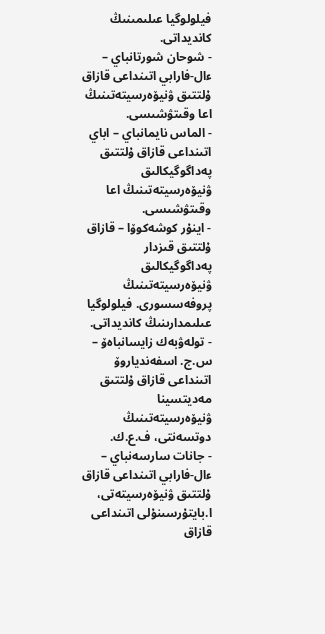فيلولوگيا عىلىمىنىڭ كانديداتى.
- شوحان شورتانباي – ءال-فارابي اتىنداعى قازاق ۇلتتىق ۋنيۆەرسيتەتىنىڭ اعا وقىتۋشىسى.
- الماس نايمانباي – اباي اتىنداعى قازاق ۇلتتىق پەداگوگيكالىق ۋنيۆەرسيتەتىنىڭ اعا وقىتۋشىسى.
- اينۇر كوشەكوۆا – قازاق ۇلتتىق قىزدار پەداگوگيكالىق ۋنيۆەرسيتەتىنىڭ پروفەسسورى. فيلولوگيا عىلىمدارىنىڭ كانديداتى.
- تولەۋبەك زايسانباەۆ – س.ج. اسفەندياروۆ اتىنداعى قازاق ۇلتتىق مەديتسينا ۋنيۆەرسيتەتىنىڭ دوتسەنتى، ف.ع.ك.
- جانات سارسەنباي – ءال-فارابي اتىنداعى قازاق ۇلتتىق ۋنيۆەرسيتەتى، ا.بايتۇرسىنۇلى اتىنداعى قازاق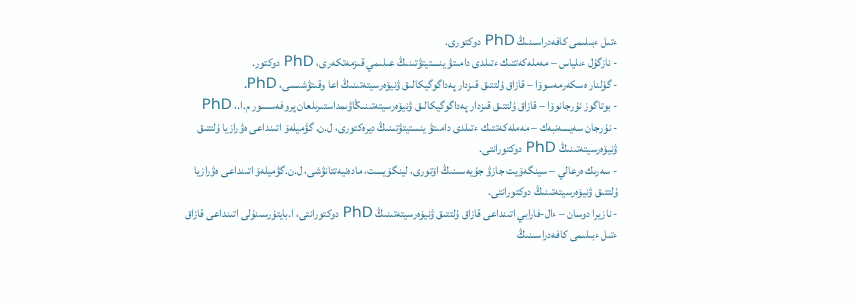ءتىل ءبىلىمى كافەدراسىنىڭ PhD دوكتورى.
- نازگۇل ءىلياس – مەملەكەتتىك ءتىلدى دامىتۋ ينستيتۋتىنىڭ عىلىمي قىزمەتكەرى، PhD دوكتور.
- گۇلنار ەسكەرمەسوۆا – قازاق ۇلتتىق قىزدار پەداگوگيكالىق ۋنيۆەرسيتەتىنىڭ اعا وقىتۋشىسى، PhD.
- بوتاگوز نۇرجانوۆا – قازاق ۇلتتىق قىزدار پەداگوگيكالىق ۋنيۆەرسيتەتىنىڭاۋىمداستىرىلعان پروفەسسور م.ا.، PhD
- نۇرجان سەيسەنبەك – مەملەكەتتىك ءتىلدى دامىتۋ ينستيتۋتىنىڭ ديرەكتورى، ل.ن. گۋميلەۆ اتىنداعى ەۋرازيا ۇلتتىق ۋنيۆەرسيتەتىنىڭ PhD دوكتورانتى.
- سەرىك ەرعالي – سينگەۆيت جازۋ جۇيەسىنىڭ اۆتورى، لينگۆيست، مادەنيەتتانۋشى، ل.ن.گۋميلەۆ اتىنداعى ەۋرازيا ۇلتتىق ۋنيۆەرسيتەتىنىڭ دوكتورانتى.
- نازيرا دوسان – ءال-فارابي اتىنداعى قازاق ۇلتتىق ۋنيۆەرسيتەتىنىڭ PhD دوكتورانتى، ا.بايتۇرسىنۇلى اتىنداعى قازاق ءتىل ءبىلىمى كافەدراسىنىڭ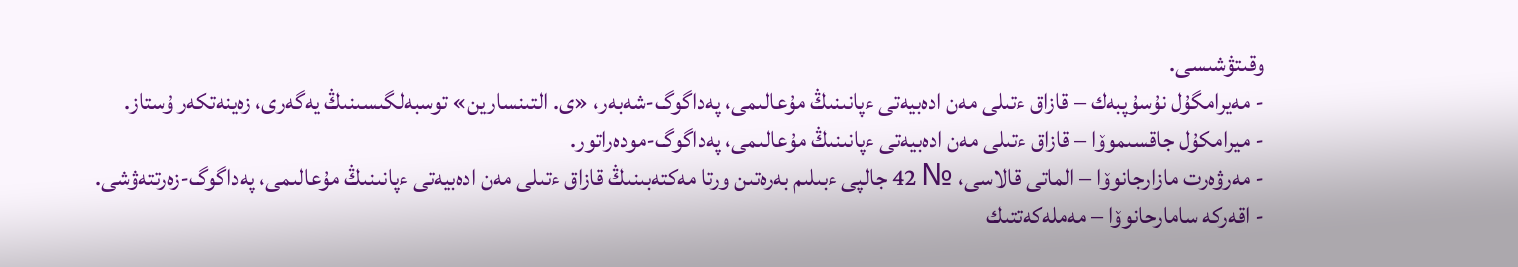وقىتۋشىسى.
- مەيرامگۇل نۇسۇپبەك – قازاق ءتىلى مەن ادەبيەتى ءپانىنىڭ مۇعالىمى، پەداگوگ-شەبەر، «ى. التىنسارين» توسبەلگىسىنىڭ يەگەرى، زەينەتكەر ۇستاز.
- ميرامكۇل جاقسىموۆا – قازاق ءتىلى مەن ادەبيەتى ءپانىنىڭ مۇعالىمى، پەداگوگ-مودەراتور.
- مەرۋەرت مازارجانوۆا – الماتى قالاسى، № 42 جالپى ءبىلىم بەرەتىن ورتا مەكتەبىنىڭ قازاق ءتىلى مەن ادەبيەتى ءپانىنىڭ مۇعالىمى، پەداگوگ-زەرتتەۋشى.
- اقەركە سامارحانوۆا – مەملەكەتتىك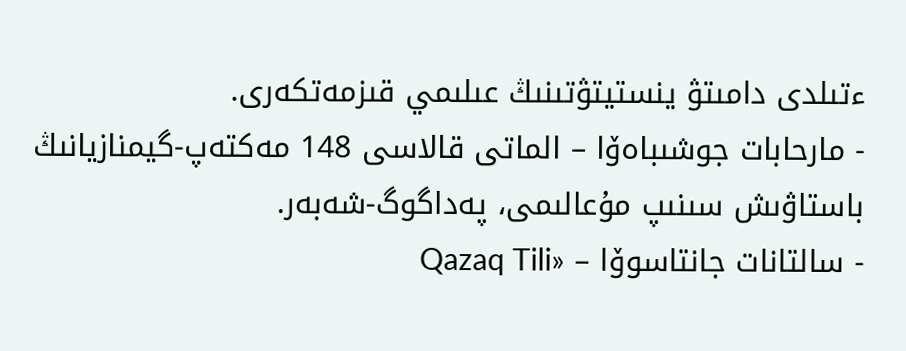ءتىلدى دامىتۋ ينستيتۋتىنىڭ عىلىمي قىزمەتكەرى.
- مارحابات جوشىباەۆا – الماتى قالاسى 148 مەكتەپ-گيمنازيانىڭ باستاۋىش سىنىپ مۇعالىمى، پەداگوگ-شەبەر.
- سالتانات جانتاسوۆا – «Qazaq Tili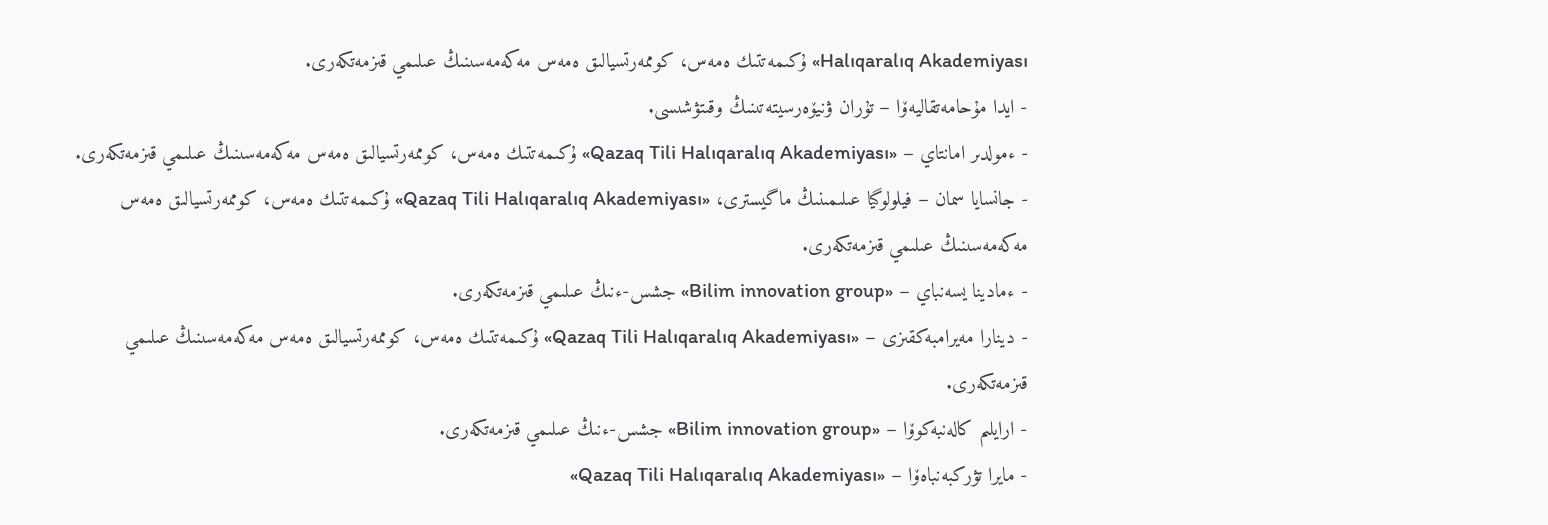Halıqaralıq Akademiyası» ۇكىمەتتىك ەمەس، كوممەرتسيالىق ەمەس مەكەمەسىنىڭ عىلىمي قىزمەتكەرى.
- ايدا مۇحامەتقاليەۆا – تۇران ۋنيۆەرسيتەتىنىڭ وقىتۋشىسى.
- ءمولدىر امانتاي – «Qazaq Tili Halıqaralıq Akademiyası» ۇكىمەتتىك ەمەس، كوممەرتسيالىق ەمەس مەكەمەسىنىڭ عىلىمي قىزمەتكەرى.
- جانسايا سمان – فيلولوگيا عىلىمىنىڭ ماگيسترى، «Qazaq Tili Halıqaralıq Akademiyası» ۇكىمەتتىك ەمەس، كوممەرتسيالىق ەمەس مەكەمەسىنىڭ عىلىمي قىزمەتكەرى.
- ءمادينا يسەنباي – «Bilim innovation group» جشس-ءنىڭ عىلىمي قىزمەتكەرى.
- دينارا مەيرامبەكقىزى – «Qazaq Tili Halıqaralıq Akademiyası» ۇكىمەتتىك ەمەس، كوممەرتسيالىق ەمەس مەكەمەسىنىڭ عىلىمي قىزمەتكەرى.
- ارايلىم كالەنبەكوۆا – «Bilim innovation group» جشس-ءنىڭ عىلىمي قىزمەتكەرى.
- مايرا تۋركبەنباەۆا – «Qazaq Tili Halıqaralıq Akademiyası»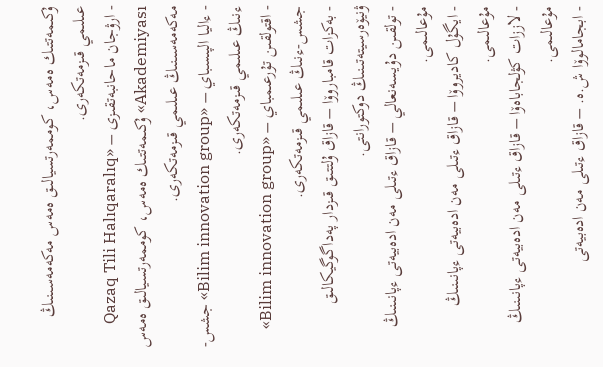ۇكىمەتتىك ەمەس، كوممەرتسيالىق ەمەس مەكەمەسىنىڭ عىلىمي قىزمەتكەرى.
- ارۋجان ماحانبەتقىزى – «Qazaq Tili Halıqaralıq Akademiyası» ۇكىمەتتىك ەمەس، كوممەرتسيالىق ەمەس مەكەمەسىنىڭ عىلىمي قىزمەتكەرى.
- ءاليا الپىسباي – «Bilim innovation group» جشس-ءنىڭ عىلىمي قىزمەتكەرى.
- اقتولقىن تۇرعىمباي – «Bilim innovation group» جشس-ءنىڭ عىلىمي قىزمەتكەرى.
- بەكزات قامباروۆا – قازاق ۇلتتىق قىزدار پەداگوگيكالىق ۋنيۆەرسيتەتىنىڭ دوكتورانتى.
- تولقىن دۇيسەنعالي – قازاق ءتىلى مەن ادەبيەتى ءپانىنىڭ مۇعالىمى.
- ايگۇل كاديروۆا – قازاق ءتىلى مەن ادەبيەتى ءپانىنىڭ مۇعالىمى.
- لاززات كۋلجاباەۆا – قازاق ءتىلى مەن ادەبيەتى ءپانىنىڭ مۇعالىمى.
- ابجامالوۆا ش.ە. – قازاق ءتىلى مەن ادەبيەتى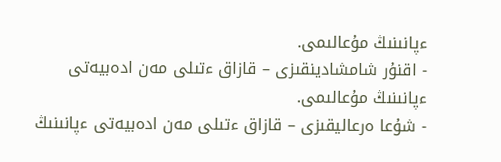ءپانىنىڭ مۇعالىمى.
- اقنۇر شامشادينقىزى – قازاق ءتىلى مەن ادەبيەتى ءپانىنىڭ مۇعالىمى.
- شۇعا ەرعاليقىزى – قازاق ءتىلى مەن ادەبيەتى ءپانىنىڭ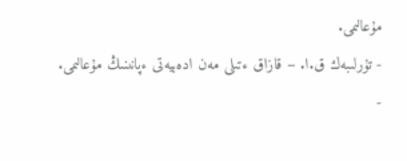مۇعالىمى.
- تۇرلىبەك ق.ا. – قازاق ءتىلى مەن ادەبيەتى ءپانىنىڭ مۇعالىمى.
-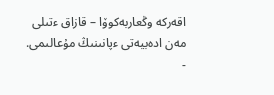اقەركە وڭعاربەكوۆا – قازاق ءتىلى مەن ادەبيەتى ءپانىنىڭ مۇعالىمى.
-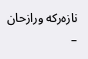نازەركە ورازحان –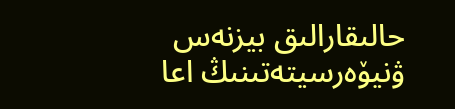حالىقارالىق بيزنەس ۋنيۆەرسيتەتىنىڭ اعا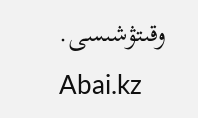وقىتۋشىسى.
Abai.kz